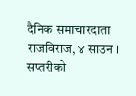दैनिक समाचारदाता
राजविराज, ४ साउन ।
सप्तरीको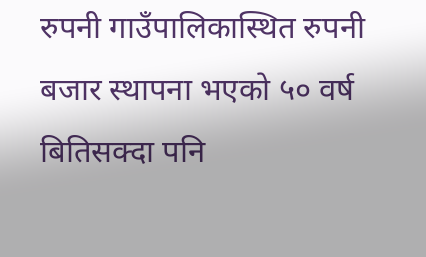रुपनी गाउँपालिकास्थित रुपनी बजार स्थापना भएको ५० वर्ष बितिसक्दा पनि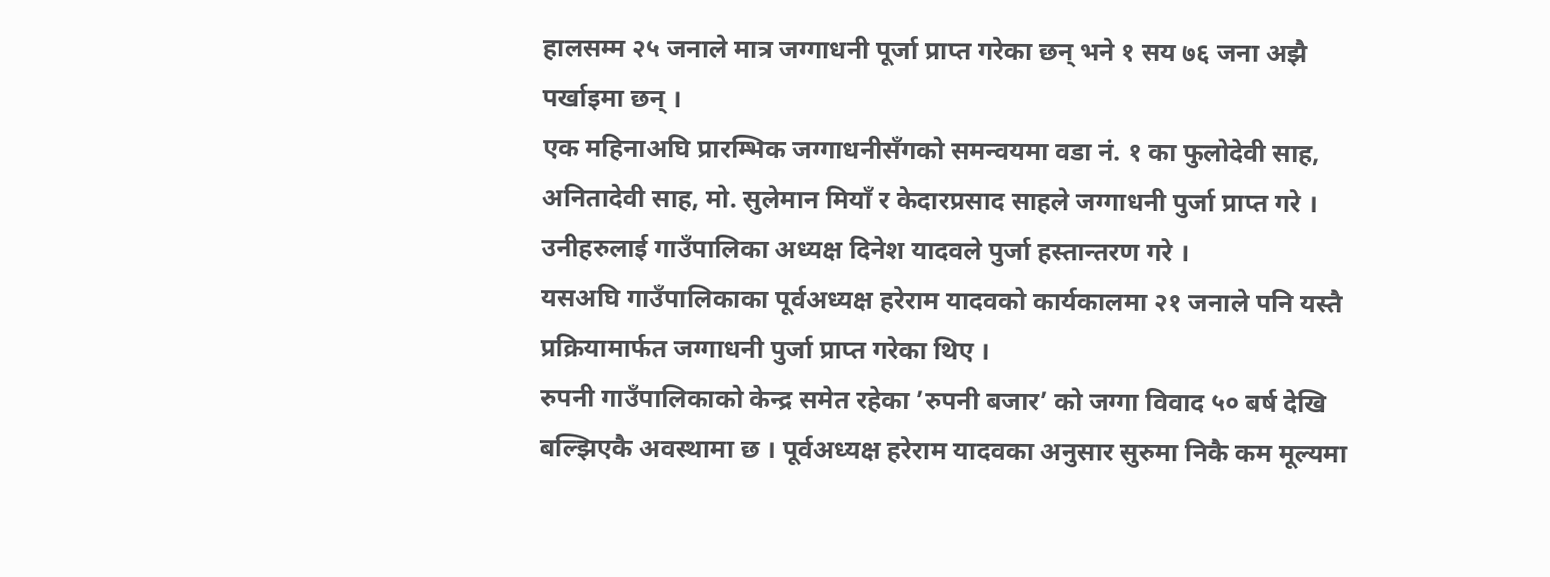हालसम्म २५ जनाले मात्र जग्गाधनी पूर्जा प्राप्त गरेका छन् भने १ सय ७६ जना अझै पर्खाइमा छन् ।
एक महिनाअघि प्रारम्भिक जग्गाधनीसँगको समन्वयमा वडा नं. १ का फुलोदेवी साह, अनितादेवी साह, मो. सुलेमान मियाँ र केदारप्रसाद साहले जग्गाधनी पुर्जा प्राप्त गरे । उनीहरुलाई गाउँपालिका अध्यक्ष दिनेश यादवले पुर्जा हस्तान्तरण गरे ।
यसअघि गाउँपालिकाका पूर्वअध्यक्ष हरेराम यादवको कार्यकालमा २१ जनाले पनि यस्तै प्रक्रियामार्फत जग्गाधनी पुर्जा प्राप्त गरेका थिए ।
रुपनी गाउँपालिकाको केन्द्र समेत रहेका ’रुपनी बजार’ को जग्गा विवाद ५० बर्ष देखि बल्झिएकै अवस्थामा छ । पूर्वअध्यक्ष हरेराम यादवका अनुसार सुरुमा निकै कम मूल्यमा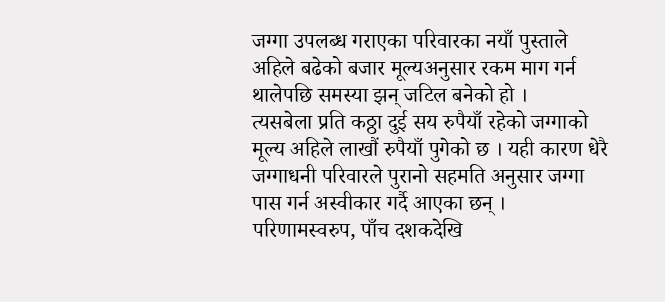जग्गा उपलब्ध गराएका परिवारका नयाँ पुस्ताले अहिले बढेको बजार मूल्यअनुसार रकम माग गर्न थालेपछि समस्या झन् जटिल बनेको हो ।
त्यसबेला प्रति कठ्ठा दुई सय रुपैयाँ रहेको जग्गाको मूल्य अहिले लाखौं रुपैयाँ पुगेको छ । यही कारण धेरै जग्गाधनी परिवारले पुरानो सहमति अनुसार जग्गा पास गर्न अस्वीकार गर्दै आएका छन् । परिणामस्वरुप, पाँच दशकदेखि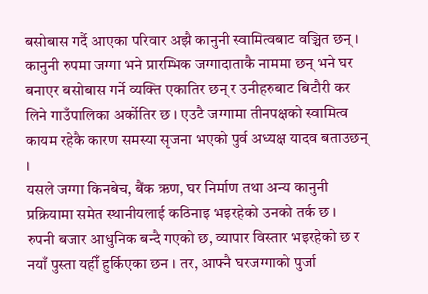बसोबास गर्दै आएका परिवार अझै कानुनी स्वामित्वबाट वञ्चित छन् ।
कानुनी रुपमा जग्गा भने प्रारम्भिक जग्गादाताकै नाममा छन् भने घर बनाएर बसोबास गर्ने व्यक्ति एकातिर छन् र उनीहरुबाट बिटौरी कर लिने गाउँपालिका अर्कोतिर छ । एउटै जग्गामा तीनपक्षको स्वामित्व कायम रहेकै कारण समस्या सृजना भएको पुर्व अध्यक्ष यादव बताउछन् ।
यसले जग्गा किनबेच, बैंक ऋण, घर निर्माण तथा अन्य कानुनी प्रक्रियामा समेत स्थानीयलाई कठिनाइ भइरहेको उनको तर्क छ ।
रुपनी बजार आधुनिक बन्दै गएको छ, व्यापार विस्तार भइरहेको छ र नयाँ पुस्ता यहीँ हुर्किएका छन । तर, आफ्नै घरजग्गाको पुर्जा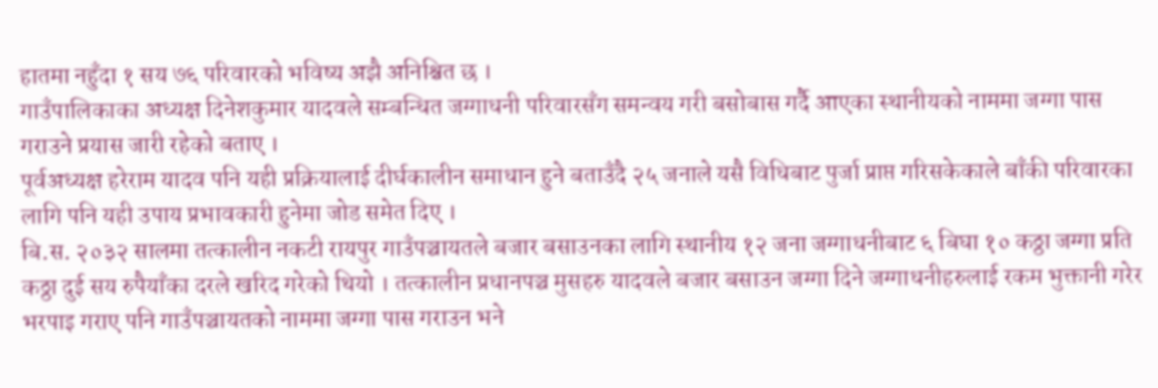हातमा नहुँदा १ सय ७६ परिवारको भविष्य अझै अनिश्चित छ ।
गाउँपालिकाका अध्यक्ष दिनेशकुमार यादवले सम्बन्धित जग्गाधनी परिवारसँग समन्वय गरी बसोबास गर्दै आएका स्थानीयको नाममा जग्गा पास गराउने प्रयास जारी रहेको बताए ।
पूर्वअध्यक्ष हरेराम यादव पनि यही प्रक्रियालाई दीर्घकालीन समाधान हुने बताउँदै २५ जनाले यसै विधिबाट पुर्जा प्राप्त गरिसकेकाले बाँकी परिवारका लागि पनि यही उपाय प्रभावकारी हुनेमा जोड समेत दिए ।
बि.स. २०३२ सालमा तत्कालीन नकटी रायपुर गाउँपञ्चायतले बजार बसाउनका लागि स्थानीय १२ जना जग्गाधनीबाट ६ बिघा १० कठ्ठा जग्गा प्रति कठ्ठा दुई सय रुपैयाँका दरले खरिद गरेको थियो । तत्कालीन प्रधानपञ्च मुसहरु यादवले बजार बसाउन जग्गा दिने जग्गाधनीहरुलाई रकम भुक्तानी गरेर भरपाइ गराए पनि गाउँपञ्चायतको नाममा जग्गा पास गराउन भने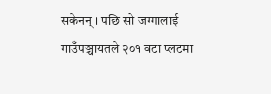सकेनन् । पछि सो जग्गालाई गाउँपञ्चायतले २०१ वटा प्लटमा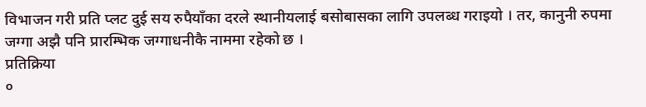विभाजन गरी प्रति प्लट दुई सय रुपैयाँका दरले स्थानीयलाई बसोबासका लागि उपलब्ध गराइयो । तर, कानुनी रुपमा जग्गा अझै पनि प्रारम्भिक जग्गाधनीकै नाममा रहेको छ ।
प्रतिक्रिया
०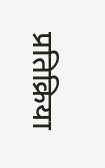प्रतिक्रिया